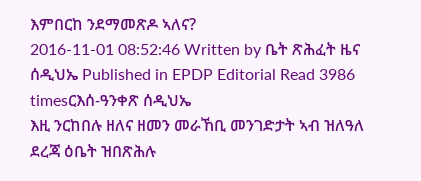እምበርከ ንደማመጽዶ ኣለና?
2016-11-01 08:52:46 Written by ቤት ጽሕፈት ዜና ሰዲህኤ Published in EPDP Editorial Read 3986 timesርእሰ-ዓንቀጽ ሰዲህኤ
እዚ ንርከበሉ ዘለና ዘመን መራኸቢ መንገድታት ኣብ ዝለዓለ ደረጃ ዕቤት ዝበጽሕሉ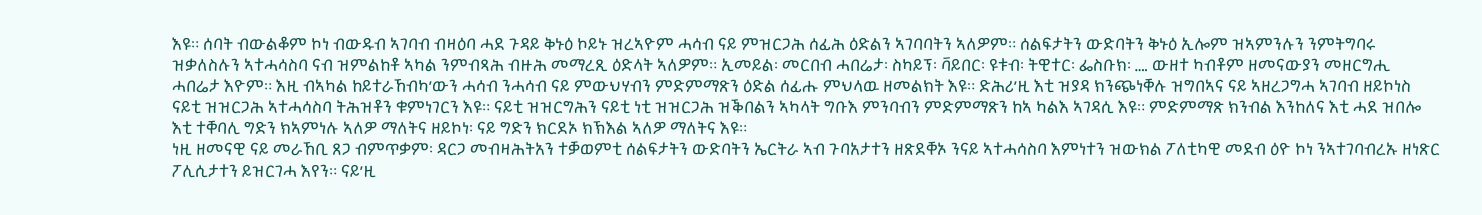እዩ። ሰባት ብውልቆም ኮነ ብውዱብ ኣገባብ ብዛዕባ ሓደ ጉዳይ ቅኑዕ ኮይኑ ዝረኣዮም ሓሳብ ናይ ምዝርጋሕ ሰፊሕ ዕድልን ኣገባባትን ኣለዎም። ሰልፍታትን ውድባትን ቅኑዕ ኢሎም ዝኣምንሉን ንምትግባሩ ዝቃለስሉን ኣተሓሳስባ ናብ ዝምልከቶ ኣካል ንምብጻሕ ብዙሕ መማረጺ ዕድላት ኣለዎም። ኢመይል፡ መርበብ ሓበሬታ፡ ስካይፕ፡ ቫይበር፡ ዩቱብ፡ ትዊተር፡ ፌስቡክ፡ …. ውዘተ ካብቶም ዘመናውያን መዘርግሒ ሓበሬታ እዮም። እዚ ብኣካል ከይተራኸብካ’ውን ሓሳብ ንሓሳብ ናይ ምውህሃብን ምድምማጽን ዕድል ሰፊሑ ምህላዉ ዘመልክት እዩ። ድሕሪ’ዚ እቲ ዝያዳ ክንጭነቐሉ ዝግበኣና ናይ ኣዘረጋግሓ ኣገባብ ዘይኮነስ ናይቲ ዝዝርጋሕ ኣተሓሳስባ ትሕዝቶን ቁምነገርን እዩ። ናይቲ ዝዝርግሕን ናይቲ ነቲ ዝዝርጋሕ ዝቕበልን ኣካላት ግቡእ ምንባብን ምድምማጽን ከኣ ካልእ ኣገዳሲ እዩ። ምድምማጽ ክንብል እንከለና እቲ ሓደ ዝበሎ እቲ ተቐባሊ ግድን ክኣምነሉ ኣለዎ ማለትና ዘይኮነ፡ ናይ ግድን ክርደኦ ክኽእል ኣለዎ ማለትና እዩ።
ነዚ ዘመናዊ ናይ መራኸቢ ጸጋ ብምጥቃም፡ ዳርጋ መብዛሕትአን ተቓወምቲ ሰልፍታትን ውድባትን ኤርትራ ኣብ ጉባአታተን ዘጽደቐኦ ንናይ ኣተሓሳስባ እምነተን ዝውክል ፖለቲካዊ መደብ ዕዮ ኮነ ንኣተገባብረኡ ዘነጽር ፖሊሲታተን ይዝርገሓ እየን። ናይ’ዚ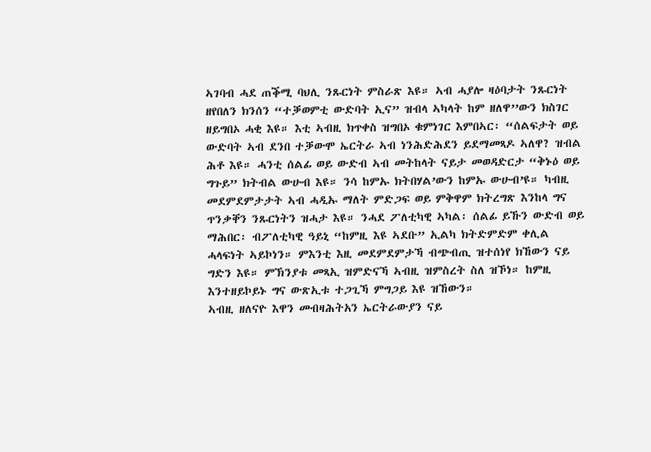ኣገባብ ሓደ ጠቕሚ ባህሊ ንጹርነት ምስራጽ እዩ። ኣብ ሓያሎ ዛዕባታት ንጹርነት ዘየበለን ክንሰን “ተቓወምቲ ውድባት ኢና” ዝብላ ኣካላት ከም ዘለዋ’’ውን ክስገር ዘይግበኦ ሓቂ እዩ። እቲ ኣብዚ ክጥቀስ ዝግበኦ ቁምነገር እምበኣር፡ “ሰልፍታት ወይ ውድባት ኣብ ደንበ ተቓውሞ ኤርትራ ኣብ ነንሕድሕደን ይደማመጻዶ ኣለዋ? ዝብል ሕቶ እዩ። ሓንቲ ሰልፊ ወይ ውድብ ኣብ መትከላት ናይታ መወዳድርታ “ቅኑዕ ወይ ግጉይ” ክትብል ውሁብ እዩ። ንሳ ከምኡ ክትበሃል’ውን ከምኡ ውሁብ’ዩ። ካብዚ መደምደምታታት ኣብ ሓዲኡ ማለት ምድጋፍ ወይ ምቅዋም ክትረግጽ እንከላ ግና ጥንቃቐን ንጹርነትን ዝሓታ እዩ። ንሓደ ፖለቲካዊ ኣካል፡ ሰልፊ ይኹን ውድብ ወይ ማሕበር፡ ብፖለቲካዊ ዓይኒ “ከምዚ እዩ ኣደቡ” ኢልካ ክትድምድም ቀሊል ሓላፍነት ኣይኮነን። ምእንቲ እዚ መደምደምታኻ ብጭብጢ ዝተሰነየ ክኸውን ናይ ግድን እዩ። ምኽንያቱ መጻኢ ዝምድናኻ ኣብዚ ዝምስረት ስለ ዝኾነ። ከምዚ እንተዘይኮይኑ ግና ውጽኢቱ ተጋጊኻ ምግጋይ እዩ ዝኸውን።
ኣብዚ ዘለናዮ እዋን መብዛሕትአን ኤርትራውያን ናይ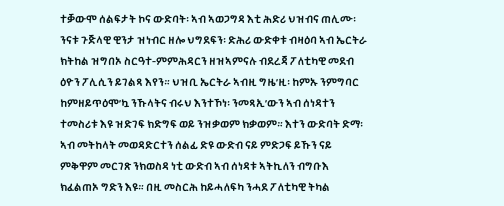ተቓውሞ ሰልፍታት ኮና ውድባት፡ ኣብ ኣወጋግዳ እቲ ሕድሪ ህዝብና ጠሊሙ፡ ንናቱ ጉጅላዊ ዊንታ ዝነብር ዘሎ ህግደፍን፡ ድሕሪ ውድቀቱ ብዛዕባ ኣብ ኤርትራ ክትከል ዝግበኦ ስርዓተ-ምምሕዳርን ዘዝኣምናሉ ብደረጃ ፖለቲካዊ መደብ ዕዮን ፖሊሲን ይገልጻ እየን። ህዝቢ ኤርትራ ኣብዚ ግዜ’ዚ፡ ከምኡ ንምግባር ከምዘይጥዕሞ’ኳ ንኹላትና ብሩህ እንተኾነ፡ ንመጻኢ’ውን ኣብ ሰነዳተን ተመስሪቱ እዩ ዝድገፍ ክድግፍ ወይ ንዝቃወም ክቃወም። እተን ውድባት ድማ፡ ኣብ መትከላት መወዳድርተን ሰልፊ ድዩ ውድብ ናይ ምድጋፍ ይኹን ናይ ምቅዋም መርገጽ ንክወስዳ ነቲ ውድብ ኣብ ሰነዳቱ ኣትኪለን ብግቡእ ክፈልጠኦ ግድን እዩ። በዚ መስርሕ ከይሓለፍካ ንሓደ ፖለቲካዊ ትካል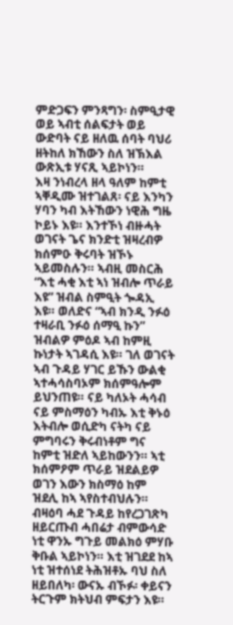ምድጋፍን ምንጻግን፡ ስምዒታዊ ወይ ኣብቲ ሰልፍታት ወይ ውድባት ናይ ዘለዉ ሰባት ባህሪ ዘትከለ ክኸውን ስለ ዝኽእል ውጽኢቱ ሃናጺ ኣይኮነን።
እዛ ንነብረላ ዘላ ዓለም ከምቲ ኣቐዲሙ ዝተገልጸ፡ ናይ እንካን ሃባን ካብ እትኸውን ነዊሕ ግዜ ኮይኑ እዩ። እንተኾነ ብዙሓት ወገናት ጌና ክንድቲ ዝዛረብዎ ክሰምዑ ቅሩባት ዝኾኑ ኣይመስሉን። ኣብዚ መስርሕ “እቲ ሓቂ እቲ ኣነ ዝብሎ ጥራይ እዩ” ዝብል ስምዒት ጐዳኢ እዩ። ወለድና “ኣብ ክንዲ ንፉዕ ተዛራቢ ንፉዕ ሰማዒ ኩን” ዝብልዎ ምዕዶ ኣብ ከምዚ ኩነታት ኣገዳሲ እዩ። ገለ ወገናት ኣብ ጉዳይ ሃገር ይኹን ውልቂ ኣተሓሳስባኦም ክሰምዓሎም ይህንጠዩ። ናይ ካለኦት ሓሳብ ናይ ምስማዕን ካብኡ እቲ ቅኑዕ እትብሎ ወሲድካ ናትካ ናይ ምግባሩን ቅሩብነቶም ግና ከምቲ ዝድለ ኣይከውንን። ኣቲ ክሰምዖም ጥራይ ዝደልይዎ ወገን እውን ክስማዕ ከም ዝደሊ ከኣ ኣየስተብህሉን። ብዛዕባ ሓደ ጉዳይ ከየረጋገጽካ ዘይርጡብ ሓበሬታ ብምውሳድ ነቲ ዋንኡ ግጉይ መልክዕ ምሃቡ ቅቡል ኣይኮነን። እቲ ዝገደደ ከኣ ነቲ ዝተሰነደ ትሕዝቶኡ ባህ ስለ ዘይበለካ፡ ውናኡ ብኾፉ፡ ቀይናን ትርጉም ክትህብ ምፍታን እዩ።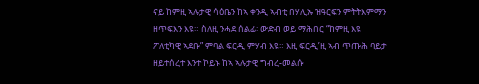ናይ ከምዚ ኣሉታዊ ሳዕቤን ከኣ ቀንዲ ኣብቲ በሃሊኡ ዝዓርፍን ምትትእምማን ዘጥፍእን እዩ። ስለዚ ንሓደ ሰልፊ፡ ውድብ ወይ ማሕበር “ከምዚ እዩ ፖለቲካዊ ኣደቡ” ምባል ፍርዲ ምሃብ እዩ። እዚ ፍርዲ’ዚ ኣብ ጥጡሕ ባይታ ዘይተሰረተ እንተ ኮይኑ ከኣ ኣሉታዊ ግብረ-መልሱ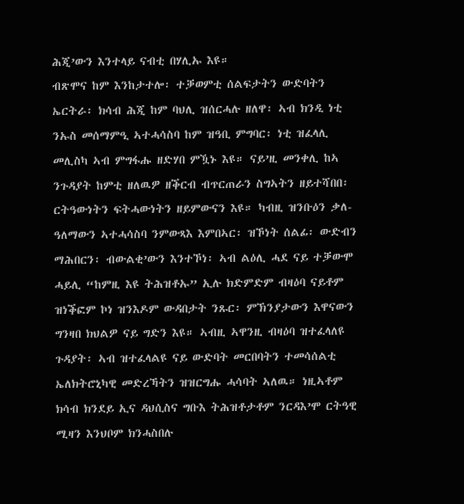ሕጂ’ውን እንተላይ ናብቲ በሃሊኡ እዩ።
ብጽሞና ከም እንከታተሎ፡ ተቓወምቲ ሰልፍታትን ውድባትን ኤርትራ፡ ክሳብ ሕጂ ከም ባህሊ ዝሰርሓሉ ዘለዋ፡ ኣብ ክንዲ ነቲ ንኡስ መሰማምዒ ኣተሓሳስባ ከም ዝዓቢ ምግባር፡ ነቲ ዝፈላሊ መሊስካ ኣብ ምግፋሑ ዘድሃበ ምዃኑ እዩ። ናይ’ዚ መንቀሊ ከኣ ንጉዳያት ከምቲ ዘለዉዎ ዘቕርብ ብጥርጠራን ስግኣትን ዘይተሻበበ፡ ርትዓውነትን ፍትሓውነትን ዘይምውናን እዩ። ካብዚ ዝንቡዕን ቃለ-ዓለማውን ኣተሓሳስባ ንምውጻእ እምበኣር፡ ዝኾነት ሰልፊ፡ ውድብን ማሕበርን፡ ብውልቂ’ውን እንተኾነ፡ ኣብ ልዕሊ ሓደ ናይ ተቓውሞ ሓይሊ “ከምዚ እዩ ትሕዝቶኡ” ኢሉ ክድምድም ብዛዕባ ናይቶም ዝነቕፎም ኮነ ዝንእዶም ውዳበታት ንጹር፡ ምኽንያታውን እዋናውን ግንዛበ ክህልዎ ናይ ግድን እዩ። ኣብዚ ኣዋንዚ ብዛዕባ ዝተፈላለዩ ጉዳያት፡ ኣብ ዝተፈላልዩ ናይ ውድባት መርበባትን ተመሳሰልቲ ኤለክትሮኒካዊ መድረኻትን ዝዝርግሑ ሓሳባት ኣለዉ። ነዚኣቶም ክሳብ ክንደይ ኢና ዳህሲስና ግቡእ ትሕዝቶታቶም ንርዳእ’ሞ ርትዓዊ ሚዛን እንህቦም ክንሓስበሉ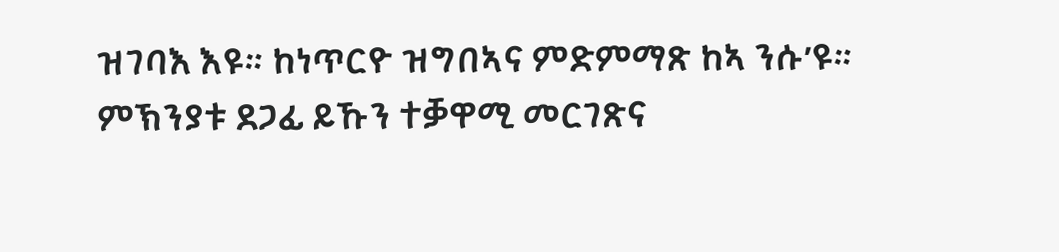ዝገባእ እዩ። ከነጥርዮ ዝግበኣና ምድምማጽ ከኣ ንሱ’ዩ። ምኽንያቱ ደጋፊ ይኹን ተቓዋሚ መርገጽና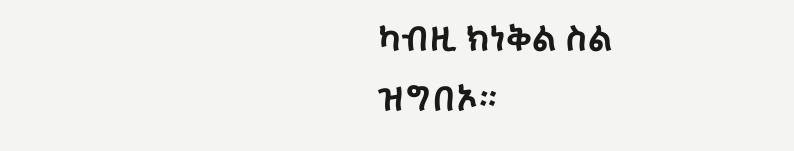ካብዚ ክነቅል ስል ዝግበኦ።